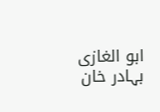ابو الغازی بہادر خان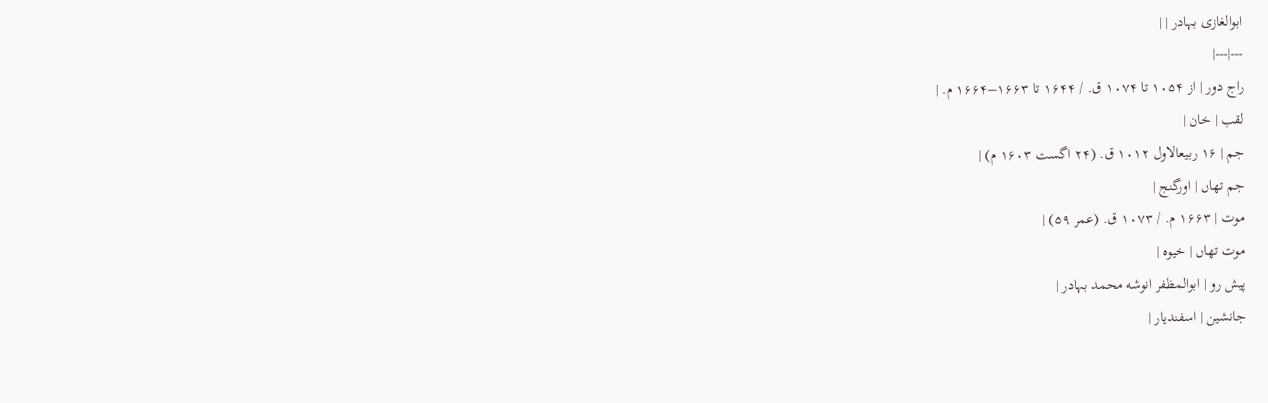ابوالغازی بہادر | |
---|---|
راج دور | از ۱۰۵۴ تا ۱۰۷۴ ق. / ۱۶۴۴ تا ۱۶۶۳–۱۶۶۴ م. |
لقب | خان |
جم | ۱۶ ربیعالاول ۱۰۱۲ ق. (۲۴ اگست ۱۶۰۳ م) |
جم تھاں | اورگنج |
موت | ۱۶۶۳ م. / ۱۰۷۳ ق. (عمر ۵۹) |
موت تھاں | خیوه |
پیش رو | ابوالمظفر انوشه محمد بہادر |
جانشین | اسفندیار |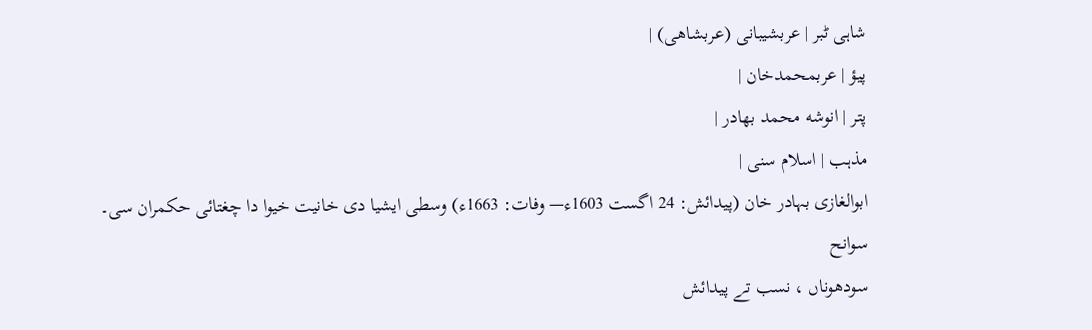شاہی ٹبر | عربشیبانی (عربشاهی) |
پیؤ | عربمحمدخان |
پتر | انوشه محمد بهادر |
مذہب | اسلام سنی |
ابوالغازی بہادر خان (پیدائش: 24 اگست 1603ء— وفات: 1663ء) وسطی ایشیا دی خانیت خیوا دا چغتائی حکمران سی۔
سوانح
سودھوناں ، نسب تے پیدائش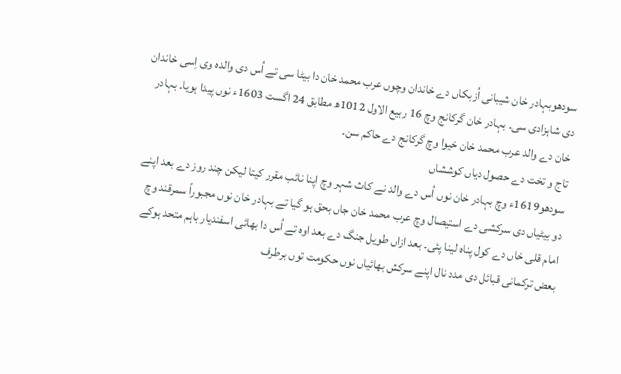سودھوبہادر خان شیبانی اُزبکاں دے خاندان وچوں عرب محمد خان دا بیٹا سی تے اُس دی والدہ وی اِسی خاندان دی شاہزادی سی۔ بہادر خان گرکانج وچ 16 ربیع الاول 1012ھ مطابق 24 اگست 1603ء نوں پیدا ہویا۔ بہادر خان دے والد عرب محمد خان خیوا وچ گرکانج دے حاکم سن۔
تاج و تخت دے حصول دیاں کوششاں
سودھو1619ء وچ بہادر خان نوں اُس دے والد نے کاث شہر وچ اپنا نائب مقرر کیتا لیکن چند روز دے بعد اپنے دو بیٹیاں دی سرکشی دے استیصال وچ عرب محمد خان جاں بحق ہو گیا تے بہادر خان نوں مجبوراً سمرقند وچ امام قلی خاں دے کول پناہ لینا پئی۔ بعد ازاں طویل جنگ دے بعد اوہ تے اُس دا بھائی اسفندیار باہم متحد ہوکے بعض ترکمانی قبائل دی مدد نال اپنے سرکش بھائیاں نوں حکومت توں برطرف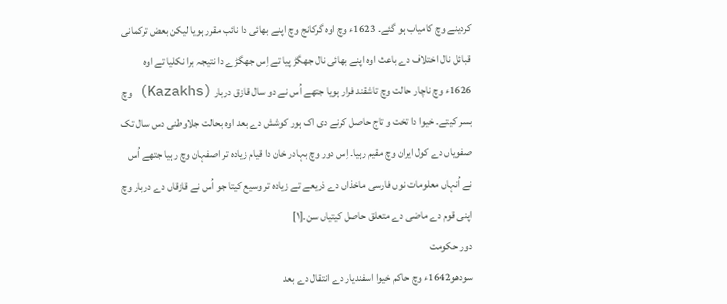کردینے وچ کامیاب ہو گئے۔ 1623ء وچ اوہ گرکانج وچ اپنے بھائی دا نائب مقرر ہویا لیکن بعض ترکمانی قبائل نال اختلاف دے باعث اوہ اپنے بھائی نال جھگڑ پیا تے اِس جھگڑے دا نتیجہ برا نکلیا تے اوہ 1626ء وچ ناچار حالت وچ تاشقند فرار ہویا جتھے اُس نے دو سال قازق دربار (Kazakhs) وچ بسر کیتے۔ خیوا دا تخت و تاج حاصل کرنے دی اک ہور کوشش دے بعد اوہ بحالت جلاوطنی دس سال تک صفویاں دے کول ایران وچ مقیم رہیا۔ اِس دور وچ بہادر خان دا قیام زیادہ تر اصفہان وچ رہیا جتھے اُس نے اُنہاں معلومات نوں فارسی ماخذاں دے ذریعے تے زیادہ تر وسیع کیتا جو اُس نے قازقاں دے دربار وچ اپنی قوم دے ماضی دے متعلق حاصل کیتیاں سن۔[۱]
دور حکومت
سودھو1642ء وچ حاکم خیوا اسفندیار دے انتقال دے بعد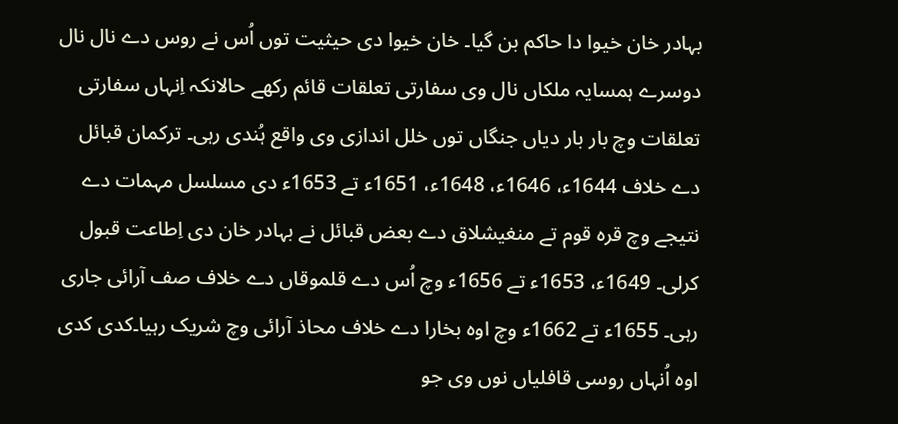بہادر خان خیوا دا حاکم بن گیا۔ خان خیوا دی حیثیت توں اُس نے روس دے نال نال دوسرے ہمسایہ ملکاں نال وی سفارتی تعلقات قائم رکھے حالانکہ اِنہاں سفارتی تعلقات وچ بار بار دیاں جنگاں توں خلل اندازی وی واقع ہُندی رہی۔ ترکمان قبائل دے خلاف 1644ء، 1646ء، 1648ء، 1651ء تے 1653ء دی مسلسل مہمات دے نتیجے وچ قرہ قوم تے منغیشلاق دے بعض قبائل نے بہادر خان دی اِطاعت قبول کرلی۔ 1649ء، 1653ء تے 1656ء وچ اُس دے قلموقاں دے خلاف صف آرائی جاری رہی۔ 1655ء تے 1662ء وچ اوہ بخارا دے خلاف محاذ آرائی وچ شریک رہیا۔کدی کدی اوہ اُنہاں روسی قافلیاں نوں وی جو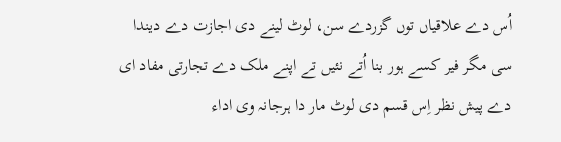اُس دے علاقیاں توں گزردے سن، لوٹ لینے دی اجازت دے دیندا سی مگر فیر کسے ہور بنا اُتے نئیں تے اپنے ملک دے تجارتی مفاد ای دے پیش نظر اِس قسم دی لوٹ مار دا ہرجانہ وی اداء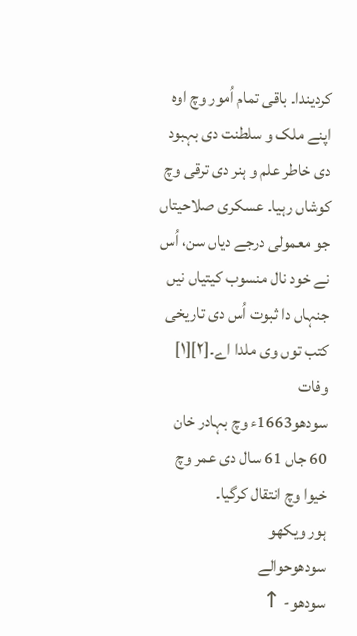کردیندا۔ باقی تمام اُمور وچ اوہ اپنے ملک و سلطنت دی بہبود دی خاطر علم و ہنر دی ترقی وچ کوشاں رہیا۔ عسکری صلاحیتاں جو معمولی درجے دیاں سن، اُس نے خود نال منسوب کیتیاں نیں جنہاں دا ثبوت اُس دی تاریخی کتب توں وی ملدا اے۔[۲][۱]
وفات
سودھو1663ء وچ بہادر خان 60 جاں 61 سال دی عمر وچ خیوا وچ انتقال کرگیا۔
ہور ویکھو
سودھوحوالے
سودھو- ↑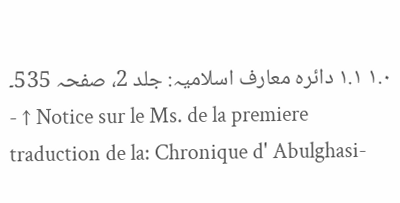۱.۰ ۱.۱ دائرہ معارف اسلامیہ: جلد 2، صفحہ 535۔
- ↑ Notice sur le Ms. de la premiere traduction de la: Chronique d' Abulghasi-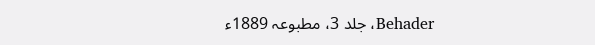Behader، جلد 3، مطبوعہ 1889ء